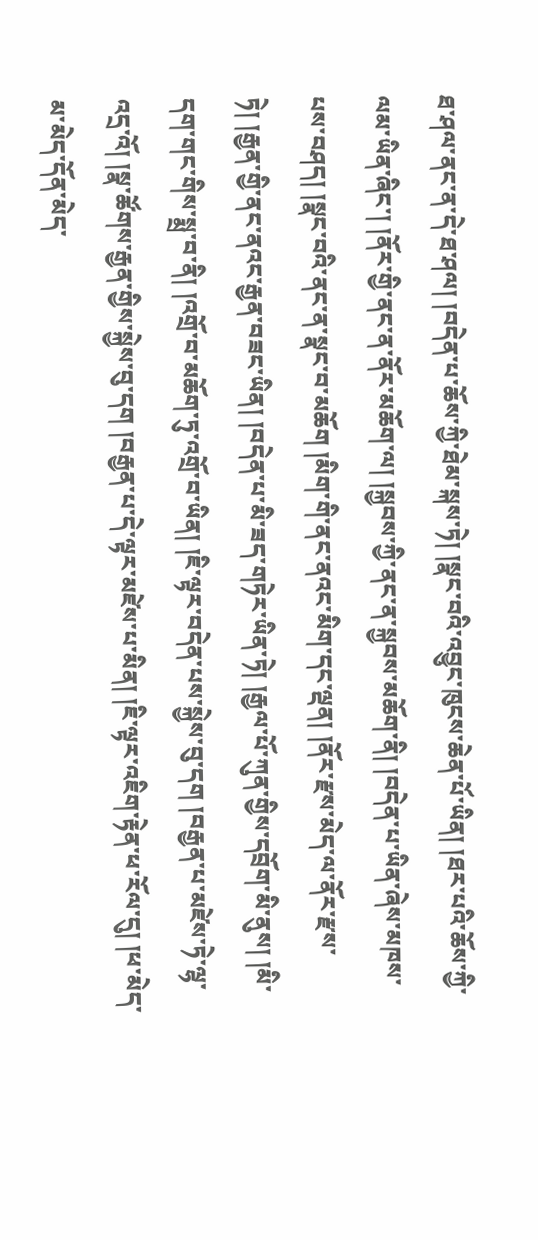ཐ་ཤལ་ནང་ན་དེ་ཐ་ཤལ། །བདེན་པ་ཆོས་ཀྱི་ཐེམ་སྐས་ཏེ། །སྣང་བའི་འབྱུང་ཁུངས་ཆེན་པོ་ཡིན། །ཐར་པའི་ཆོས་ཀྱི་ལམ་ཡིན་ཞིང་། །ནོར་གྱི་ནང་ན་ནོར་མཆོག་ལ། །སྐྱབས་ཀྱི་ནང་ན་སྐྱབས་མཆོག་ནི། །བདེན་པ་ཡིན་ཞེས་མཁས་པས་བཤད། །སྣང་བའི་ནང་ན་སྣང་བ་མཆོག །མིག་གི་ནང་ནའང་མིག་དང་ལྡན། །ནོར་རྫས་མེད་ལ་ནོར་རྫས་ཏེ། །རྒྱན་གྱི་ནང་ནའང་རྒྱན་བཟང་ཡིན། །བདེན་པ་མི་ཟད་གཏེར་ཡིན་ཏེ། །རྒྱལ་པོ་ཀུན་གྱིས་དབྲོག་མི་ནུས། །མི་དག་གང་གིས་སྨྲ་བ་ནི། །འགྲོ་བ་མཆོག་ཏུ་འགྲོ་བ་ཡིན། །ཇི་ལྟར་བདེན་པས་སྐྱེས་བུ་དག །བརྒྱན་པ་མཛེས་ཏེ་ལྷ་འདྲ་འོ། །སྣ་ཚོགས་རྒྱན་གྱིས་སྐྱེས་བུ་དག །བརྒྱན་པ་དེ་ལྟར་མཛེས་པ་མིན། །ཇི་ལྟར་འཇིག་རྟེན་ཕ་རོལ་དུ། །ཕ་མེད་མ་མེད་དོན་མེད་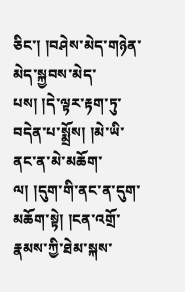ཅིང་། །བཤེས་མེད་གཉེན་མེད་སྐྱབས་མེད་པས། །དེ་ལྟར་རྟག་ཏུ་བདེན་པ་སྨྲོས། །མེ་ཡི་ནང་ན་མེ་མཆོག་ལ། །དུག་གི་ནང་ན་དུག་མཆོག་སྟེ། །ངན་འགྲོ་རྣམས་ཀྱི་ཐེམ་སྐས་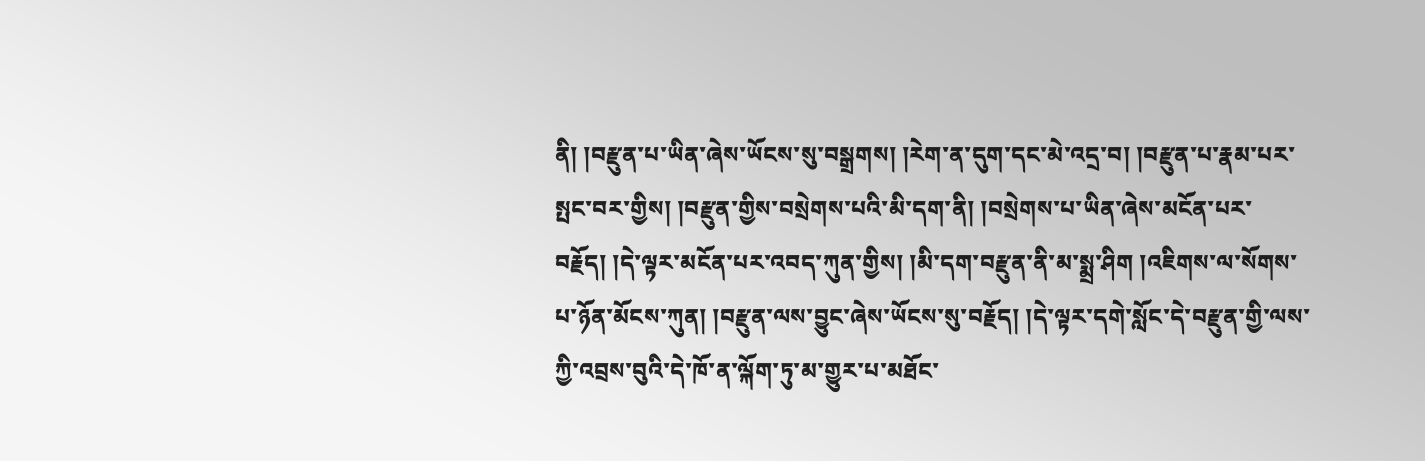ནི། །བརྫུན་པ་ཡིན་ཞེས་ཡོངས་སུ་བསྒྲགས། །རེག་ན་དུག་དང་མེ་འདྲ་བ། །བརྫུན་པ་རྣམ་པར་སྤང་བར་གྱིས། །བརྫུན་གྱིས་བསྲེགས་པའི་མི་དག་ནི། །བསྲེགས་པ་ཡིན་ཞེས་མངོན་པར་བརྗོད། །དེ་ལྟར་མངོན་པར་འབད་ཀུན་གྱིས། །མི་དག་བརྫུན་ནི་མ་སྨྲ་ཤིག །འཇིགས་ལ་སོགས་པ་ཉོན་མོངས་ཀུན། །བརྫུན་ལས་བྱུང་ཞེས་ཡོངས་སུ་བརྗོད། །དེ་ལྟར་དགེ་སློང་དེ་བརྫུན་གྱི་ལས་ཀྱི་འབྲས་བུའི་དེ་ཁོ་ན་ལྐོག་ཏུ་མ་གྱུར་པ་མཐོང་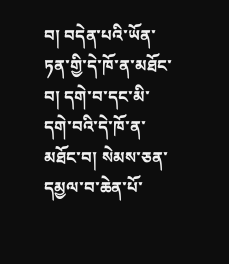བ། བདེན་པའི་ཡོན་ཏན་གྱི་དེ་ཁོ་ན་མཐོང་བ། དགེ་བ་དང་མི་དགེ་བའི་དེ་ཁོ་ན་མཐོང་བ། སེམས་ཅན་དམྱལ་བ་ཆེན་པོ་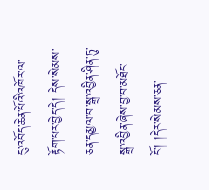ངུ་འབོད་ཆེན་པོའི་འཁོར་ལ་རྟོག་པར་བྱེད་དེ། དེས་སེམས་ཅན་དམྱལ་བ་སྒྲ་འབྱིན་ཤིན་ཏུ་སྒྲ་འབྱིན་ཞེས་བྱ་བ་མཐོང་ངོ་། །དེར་སེམས་ཅན་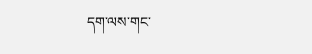དག་ལས་གང་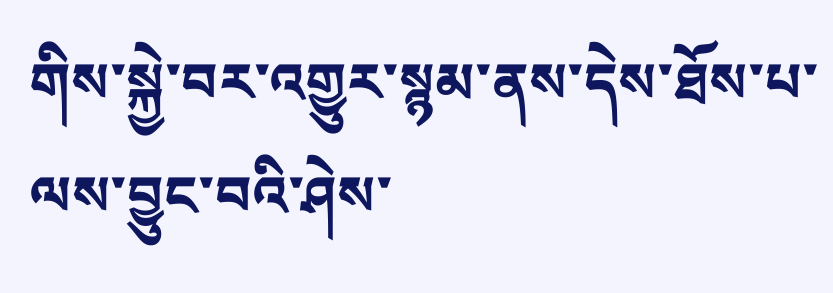གིས་སྐྱེ་བར་འགྱུར་སྙམ་ནས་དེས་ཐོས་པ་ལས་བྱུང་བའི་ཤེས་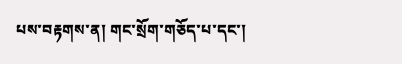པས་བརྟགས་ན། གང་སྲོག་གཅོད་པ་དང་།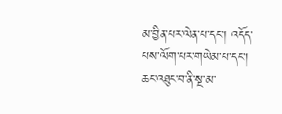མ་བྱིན་པར་ལེན་པ་དང་། འདོད་པས་ལོག་པར་གཡེམ་པ་དང་། ཆང་འཐུང་བ་ནི་སྔ་མ་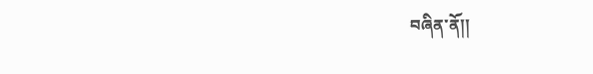བཞིན་ནོ།།